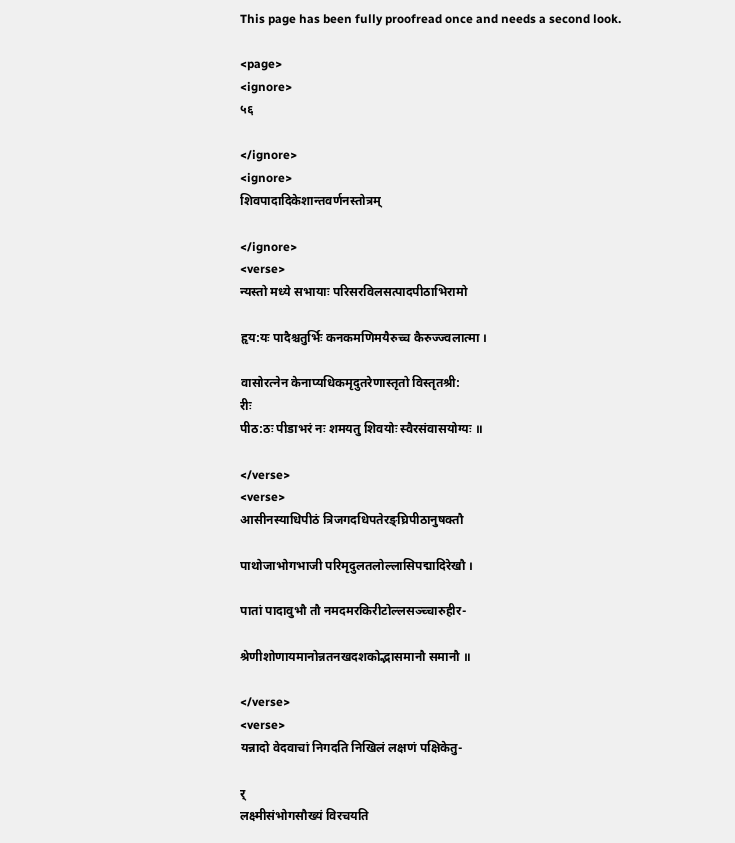This page has been fully proofread once and needs a second look.

<page>
<ignore>
५६

</ignore>
<ignore>
शिवपादादिकेशान्तवर्णनस्तोत्रम्

</ignore>
<verse>
न्यस्तो मध्ये सभायाः परिसरविलसत्पादपीठाभिरामो

हृय:यः पादैश्चतुर्भिः कनकमणिमयैरुच्च कैरुज्ज्वलात्मा ।

वासोरत्नेन केनाप्यधिकमृदुतरेणास्तृतो विस्तृतश्री:
रीः
पीठ:ठः पीडाभरं नः शमयतु शिवयोः स्वैरसंवासयोग्यः ॥

</verse>
<verse>
आसीनस्याधिपीठं त्रिजगदधिपतेरङ्घ्रिपीठानुषक्तौ

पाथोजाभोगभाजी परिमृदुलतलोल्लासिपद्मादिरेखौ ।

पातां पादावुभौ तौ नमदमरकिरीटोल्लसञ्च्चारुहीर-

श्रेणीशोणायमानोन्नतनखदशकोद्भासमानौ समानौ ॥

</verse>
<verse>
यन्नादो वेदवाचां निगदति निखिलं लक्षणं पक्षिकेतु-

र्
लक्ष्मीसंभोगसौख्यं विरचयति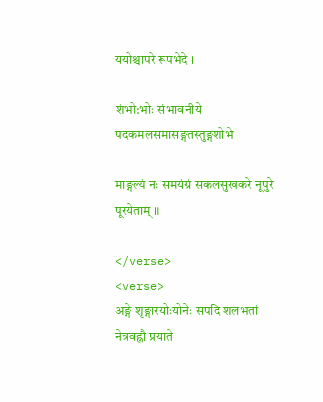ययोश्चापरे रूपभेदे ।

शंभो:भोः संभावनीये पदकमलसमासङ्गतस्तुङ्गशोभे

माङ्गल्यं नः समयंग्रं सकलसुखकरे नूपुरे पूरयेताम् ॥

</verse>
<verse>
अङ्गे शृङ्गारयोःयोनेः सपदि शलभतां नेत्रवह्नौ प्रयाते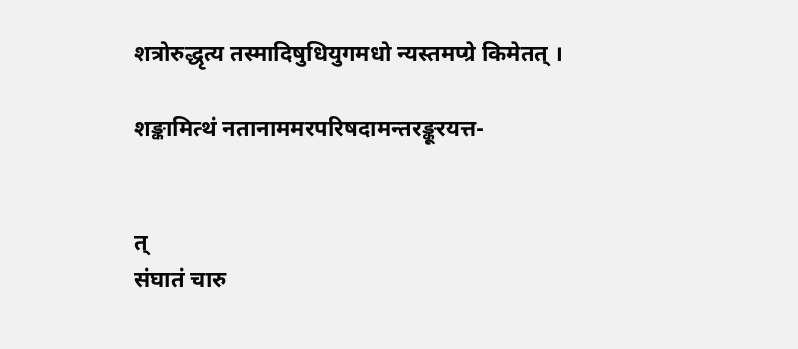शत्रोरुद्धृत्य तस्मादिषुधियुगमधो न्यस्तमप्ग्रे किमेतत् ।

शङ्कामित्थं नतानाममरपरिषदामन्तरङ्कूरयत्त-


त्
संघातं चारु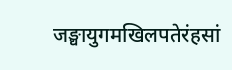जङ्घायुगमखिलपतेरंहसां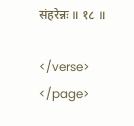संहरेन्नः ॥ १८ ॥

</verse>
</page>